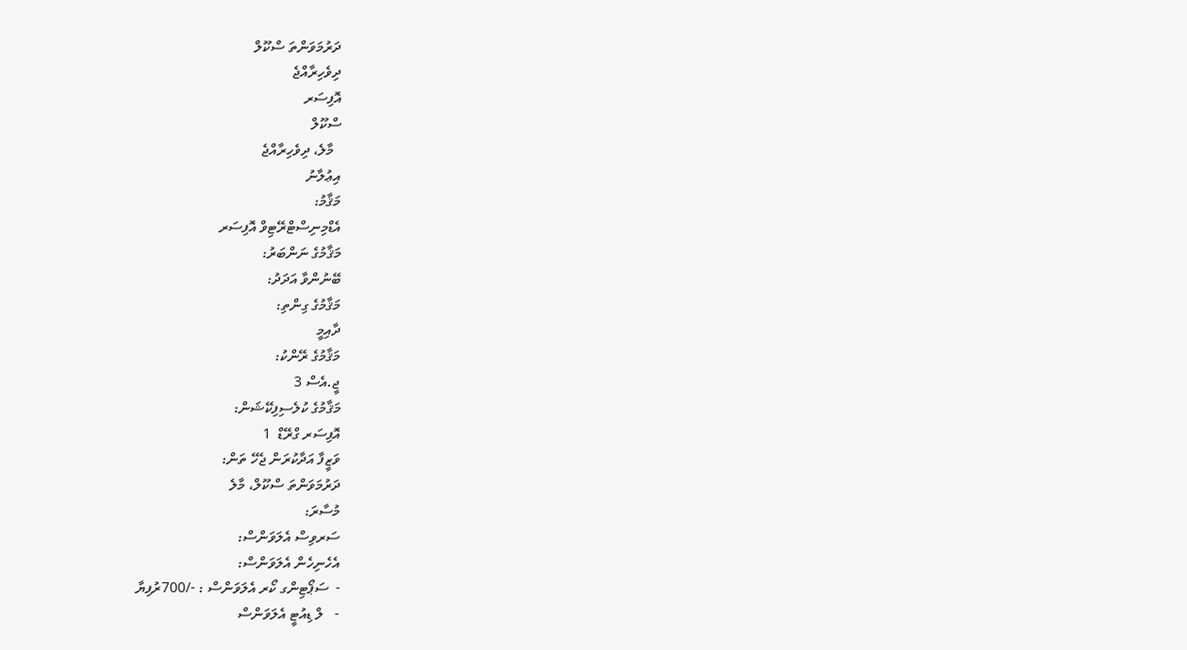ދަރުމަވަންތަ ސްކޫލް
ދިވެހިރާއްޖެ
އޮފިސަރ
ސްކޫލް
  މާލެ، ދިވެހިރާއްޖެ
އިޢުލާނު
މަޤާމު:
އެޑްމިނިސްޓްރޭޓިވް އޮފިސަރ
މަޤާމުގެ ނަންބަރު:
ބޭނުންވާ އަދަދު:
މަޤާމުގެ ގިންތި:
ދާއިމީ
މަޤާމުގެ ރޭންކު:
ޖީ.އެސް 3
މަޤާމުގެ ކުލެސިފިކޭޝަން:
އޮފިސަރ ގްރޭޑް  1
ވަޒީފާ އަދާކުރަން ޖެހޭ ތަން:
ދަރުމަވަންތަ ސްކޫލް، މާލެ
މުސާރަ:
ސަރވިސް އެލަވަންސް:
އެހެނިހެން އެލަވަންސް:
-  ސަޕޯޓިންގ ކޯރ އެލަވަންސް : -/700ރުފިޔާ
-   ލް ޑިއުޓީ އެލަވަންސް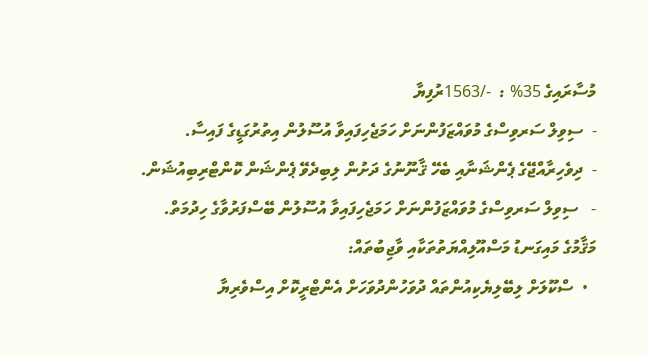މުސާރައިގެ 35% :  -/1563ރުފިޔާ
-  ސިވިލް ސަރވިސްގެ މުވައްޒަފުންނަށް ހަމަޖެހިފައިވާ އުސޫލުން އިތުރުގަޑީގެ ފައިސާ.
-  ދިވެހިރާއްޖޭގެ ޕެންޝަނާއި ބެހޭ ޤާނޫނުގެ ދަށުން ލިބިދެވޭ ޕެންޝަން ކޮންޓްރިބިއުޝަން.
-   ސިވިލް ސަރވިސްގެ މުވައްޒަފުންނަށް ހަމަޖެހިފައިވާ އުސޫލުން ބޭސްފަރުވާގެ ހިދުމަތް.
މަޤާމުގެ މައިގަނޑު މަސްއޫލިއްޔަތުތަކާއި ވާޖިބުތައް:
  •  ސްކޫލަށް ލިބޭލިޔެކިއުންތައް ދުވަހުންދުވަހަށް އެންޓްރީކޮށް އިސްވެރިޔާ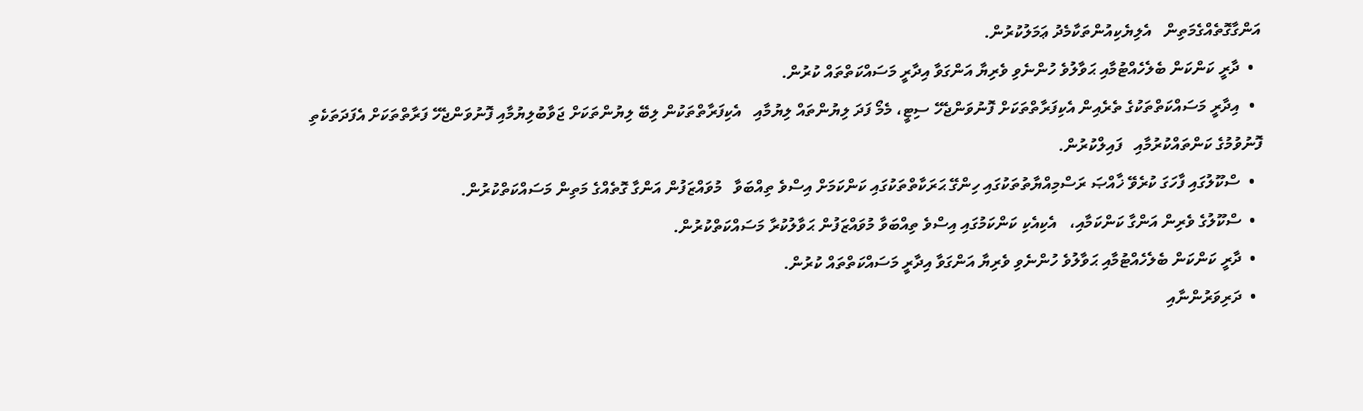އަންގާގޮތެއްގެމަތިން   އެލިޔެކިއުންތަކާމެދު ޢަމަލުކުރުން.
  •  ދާރީ ކަންކަން ބެލެހެއްޓުމާއި ޙަވާލުވެ ހުންނެވި ވެރިޔާ އަންގަވާ އިދާރީ މަސައްކަތްތައް ކުރުން.
  •  އިދާރީ މަސައްކަތްތަކުގެ ތެރެއިން އެކިފަރާތްތަކަށް ފޮނުވަންޖެހޭ ސިޓީ، މެމޯ ފަދަ ލިޔުންތައް ލިޔުމާއި   އެކިފަރާތްތަކުން ލިބޭ ލިޔުންތަކަށް ޖަވާބުލިޔުމާއި ފޮނުވަންޖެހޭ ފަރާތްތަކަށް އެފަދަތަކެތި ފޮނުވުމުގެ ކަންތައްކުރުމާއި   ފައިލްކުރުން.
  •  ސްކޫލުގައި ފާހަގަ ކުރެވޭ ޚާއްޞަ ރަސްމިއްޔާތުތަކުގައި ހިންގޭ ޙަރަކާތްތަކުގައި ކަންކަމަށް އިސްވެ ތިއްބަވާ   މުވައްޒަފުން އަންގާ ގޮތެއްގެ މަތިން މަސައްކަތްކުރުން.
  •  ސްކޫލުގެ ވެރިން އަންގާ ކަންކަމާއި،   އެކިއެކި ކަންކަމުގައި އިސްވެ ތިއްބަވާ މުވައްޒަފުން ޙަވާލުކުރާ މަސައްކަތްކުރުން.
  •  ދާރީ ކަންކަން ބެލެހެއްޓުމާއި ޙަވާލުވެ ހުންނެވި ވެރިޔާ އަންގަވާ އިދާރީ މަސައްކަތްތައް ކުރުން.
  •  ދަރިވަރުންނާއި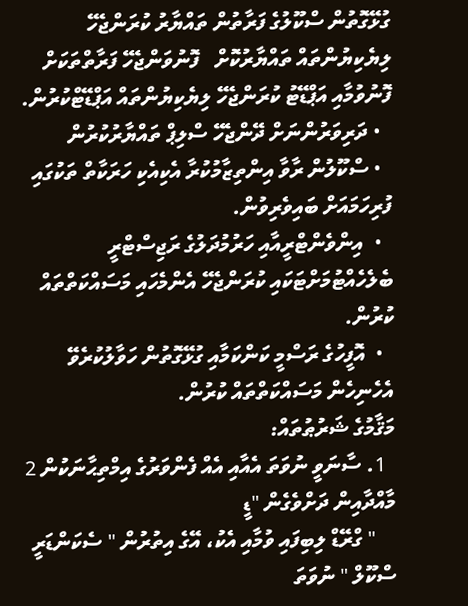ގުޅޭގޮތުން ސްކޫލުގެ ފަރާތުން ތައްޔާރު ކުރަންޖެހޭ ލިޔެކިޔުންތައް ތައްޔާރުކޮށް   ފޮނުވަންޖެހޭ ފަރާތްތަކަށް ފޮނުވުމާއި އަޕްޑޭޓު ކުރަންޖެހޭ ލިޔެކިޔުންތައް އަޕްޑޭޓްކުރުން.
  • ދަރިވަރުންނަށް ދޭންޖެހޭ ސްލިޕް ތައްޔާރުކުރުން
  • ސްކޫލުން ރާވާ އިންތިޒާމުކުރާ އެކިއެކި ހަރަކާތް ތަކުގައި ފުރިހަމައަށް ބައިވެރިވުން.
  •  އިންވެންޓްރީއާއި ހަރުމުދަލުގެ ރަޖިސްޓްރީ ބެލެހެއްޓުމަށްޓަކައި ކުރަންޖެހޭ އެންމެހައި މަސައްކަތްތައް ކުރުން.
  •  އޮފީހުގެ ރަސްމީ ކަންކަމާއި ގުޅޭގޮތުން ހަވާލުކުރެވޭ އެހެނިހެން މަސައްކަތްތައް ކުރުން.
މަޤާމުގެ ޝަރުޠުތައް:
  1. ސާނަވީ ނުވަތަ އެއާއި އެއް ފެންވަރުގެ އިމްތިޙާނަކުން 2 މާއްދާއިން ދަށްވެގެން "ޑީ
    " ގްރޭޑް ލިބިފައި ވުމާއި އެކު، އޭގެ އިތުރުން " ސެކަންޑަރީ ސްކޫލް " ނުވަތަ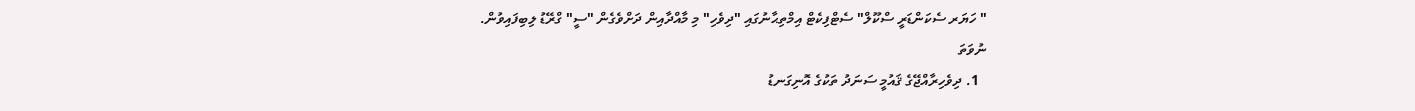" ހަޔަރ ސެކަންޑަރީ ސްކޫލް" ސެޓްފިކެޓް އިމްތިޙާނުގައި "ދިވެހި" މި މާއްދާއިން ދަށްވެގެން "ސީ" ގްރޭޑު ލިބިފައިވުން.
ނުވަތަ
  1. ދިވެހިރާއްޖޭގެ ޤައުމީ ސަނަދު ތަކުގެ އޮނިގަނޑު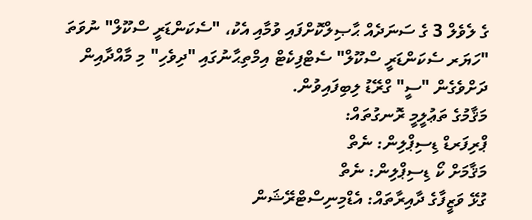ގެ ލެވެލް 3 ގެ ސަނަދެއް ޙާޞިލްކޮށްފައި ވުމާއި އެކު، "ސެކަންޑަރީ ސްކޫލް" ނުވަތަ "ހަޔަރ ސެކަންޑަރީ ސްކޫލް" ސެޓްފިކެޓް އިމްތިޙާނުގައި "ދިވެހި" މި މާއްދާއިން ދަށްވެގެން "ސީ" ގްރޭޑު ލިބިފައިވުން.
މަޤާމުގެ ތަޢުލީމީ ރޮނގުތައް:
ޕްރިފަރޑް ޑިސިޕްލިން: ނެތް
މަޤާމަށް ކޯ ޑިސިޕްލިން: ނެތް
ގުޅޭ ވަޒީފާގެ ދާއިރާތައް: އެޑްމިނިސްޓްރޭޝަން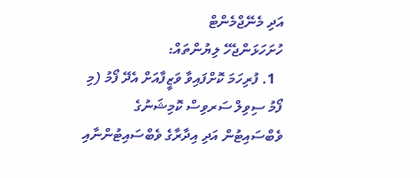އަދި މެނޭޖްމެންޓް
ހުށަހަޅަންޖެހޭ ލިޔުންތައް:
  1. ފުރިހަމަ ކޮށްފައިވާ ވަޒީފާއަށް އެދޭ ފޯމު (މި ފޯމު ސިވިލް ސަރވިސް ކޮމިޝަނުގެ ވެބްސައިޓުން އަދި އިދާރާގެ ވެބްސައިޓުންނާއި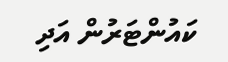ކައުންޓަރުން އަދި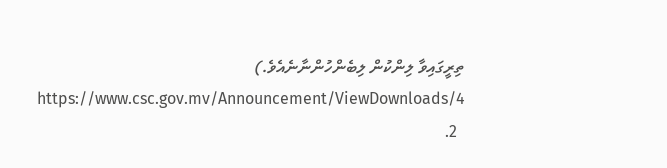ތިރީގައިވާ ލިންކުން ލިބެންހުންނާނެއެވެ.)  https://www.csc.gov.mv/Announcement/ViewDownloads/4
  2.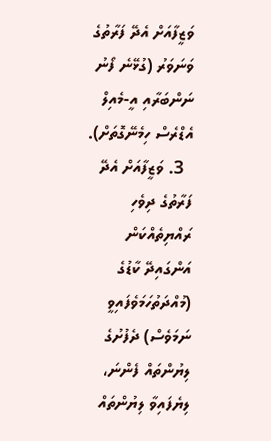ވަޒީފާއަށް އެދޭ ފަރާތުގެ ވަނަވަރު (ގުޅޭނެ ފޯނު ނަންބަރާއި އީ-މެއިލް އެޑްރެސް ހިމެނޭގޮތަށް).
  3. ވަޒީފާއަށް އެދޭ ފަރާތުގެ ދިވެހި ރައްޔިތެއްކަން އަންގައިދޭ ކާޑުގެ (މުއްދަތުހަމަވެފައިވީ ނަމަވެސް) ދެފުށުގެ ލިޔުންތައް ފެންނަ، ލިޔެފައިވާ ލިޔުންތައް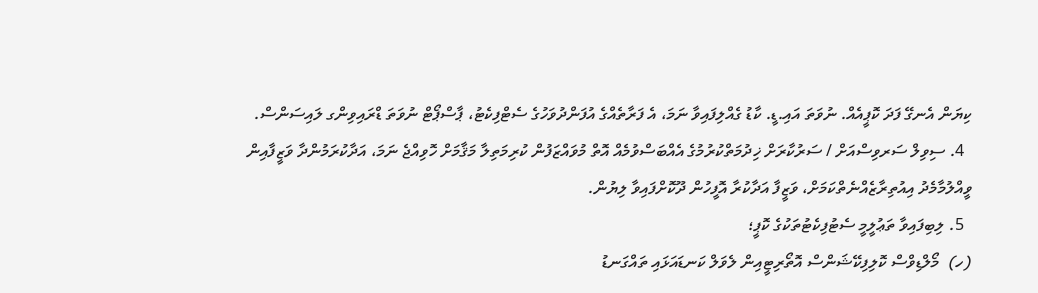ކިޔަން އެނގޭ ފަދަ ކޮޕީއެއް. ނުވަތަ އައި.ޑީ. ކާޑު ގެއްލިފައިވާ ނަމަ، އެ ފަރާތެއްގެ އުފަންދުވަހުގެ ސެޓްފިކެޓު، ޕާސްޕޯޓް ނުވަތަ ޑްރައިވިންގ ލައިސަންސް.
  4. ސިވިލް ސަރވިސްއަށް / ސަރުކާރަށް ޚިދުމަތްކުރުމުގެ އެއްބަސްވުމެއް އޮތް މުވައްޒަފުން ކުރިމަތިލާ މަޤާމަށް ހޮވިއްޖެ ނަމަ، އަދާކުރަމުންދާ ވަޒީފާއިން ވީއްލުމާމެދު އިއުތިރާޒެއްނެތްކަމަށް، ވަޒީފާ އަދާކުރާ އޮފީހުން ދޫކޮށްފައިވާ ލިޔުން.
  5. ލިބިފައިވާ ތަޢުލީމީ ސެޓުފިކެޓުތަކުގެ ކޮޕީ؛
(ހ)  މޯލްޑިވްސް ކޮލިފިކޭޝަންސް އޮތޯރިޓީއިން ލެވަލް ކަނޑައަޅައި ތައްގަނޑު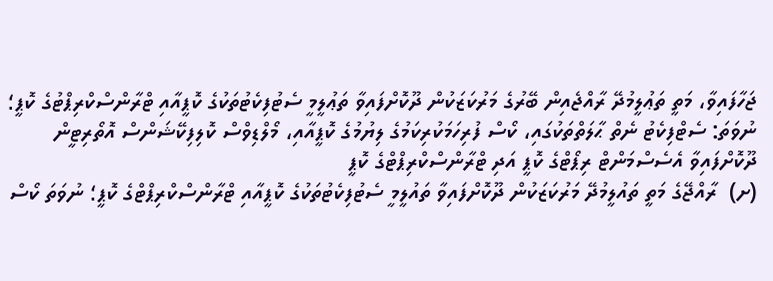ޖަހާފައިވާ، މަތީ ތަޢުލީމުދޭ ރާއްޖެއިން ބޭރުގެ މަރުކަޒަކުން ދޫކޮށްފައިވާ ތަޢުލީމީ ސެޓުފިކެޓުތަކުގެ ކޮޕީއާއި ޓްރާންސްކްރިޕްޓުގެ ކޮޕީ؛ ނުވަތަ: ސެޓްފިކެޓު ނެތް ޙާލަތްތަކުގައި، ކޯސް ފުރިހަމަކުރިކަމުގެ ލިޔުމުގެ ކޮޕީއާއި، މޯލްޑިވްސް ކޮލިފިކޭޝަންސް އޮތޯރިޓީން ދޫކޮށްފައިވާ އެސެސްމަންޓް ރިޕޯޓްގެ ކޮޕީ އަދި ޓްރާންސްކްރިޕްޓްގެ ކޮޕީ
(ށ)  ރާއްޖޭގެ މަތީ ތައުލީމުދޭ މަރުކަޒަކުން ދޫކޮށްފައިވާ ތައުލީމީ ސެޓުފިކެޓުތަކުގެ ކޮޕީއާއި ޓްރާންސްކްރިޕްޓްގެ ކޮޕީ؛ ނުވަތަ ކޯސް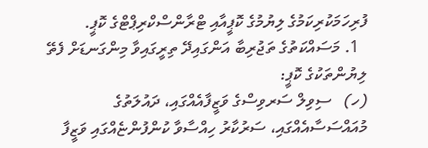ފުރިހަމަކުރިކަމުގެ ލިޔުމުގެ ކޮޕީއާއި ޓްރާންސްކްރިޕްޓްގެ ކޮޕީ.
  1. މަސައްކަތުގެ ތަޖުރިބާ އަންގައިދޭ ތިރީގައިވާ މިންގަނޑަށް ފެތޭ ލިޔުންތަކުގެ ކޮޕީ:
(ހ)   ސިވިލް ސަރވިސްގެ ވަޒީފާއެއްގައި، ދައުލަތުގެ މުއައްސަސާއެއްގައި، ސަރުކާރު ހިއްސާވާ ކުންފުންޏެއްގައި ވަޒީފާ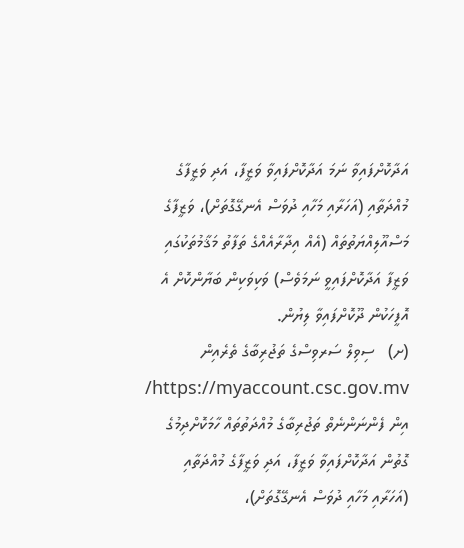އަދާކޮށްފައިވާ ނަމަ އަދާކޮށްފައިވާ ވަޒީފާ، އަދި ވަޒީފާގެ މުއްދަތާއި (އަހަރާއި މަހާއި ދުވަސް އެނގޭގޮތަށް)، ވަޒީފާގެ މަސްއޫލިއްޔަތުތައް (އެއް އިދާރާއެއްގެ ތަފާތު މަޤާމުތަކުގައި ވަޒީފާ އަދާކޮށްފައިވީ ނަމަވެސް) ވަކިވަކިން ބަޔާންކޮށް އެ އޮފީހަކުން ދޫކޮށްފައިވާ ލިޔުން.
(ށ)   ސިވިލް ސަރވިސްގެ ތަޖުރިބާގެ ތެރެއިން https://myaccount.csc.gov.mv/ އިން ފެންނަންނެތް ތަޖުރިބާގެ މުއްދަތުތައް ހާމަކޮށްދިމުގެ ގޮތުން އަދާކޮށްފައިވާ ވަޒީފާ، އަދި ވަޒީފާގެ މުއްދަތާއި (އަހަރާއި މަހާއި ދުވަސް އެނގޭގޮތަށް)،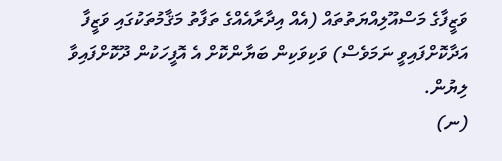ވަޒީފާގެ މަސްއޫލިއްޔަތުތައް (އެއް އިދާރާއެއްގެ ތަފާތު މަޤާމުތަކުގައި ވަޒީފާ އަދާކޮށްފައިވީ ނަމަވެސް) ވަކިވަކިން ބަޔާންކޮށް އެ އޮފީހަކުން ދޫކޮށްފައިވާ ލިޔުން.
(ނ)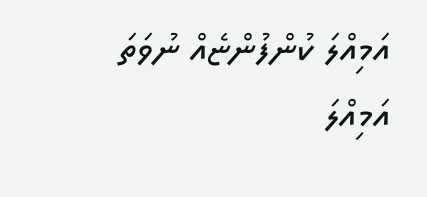އަމިއްލަ ކުންފުންޏެއް ނުވަތަ އަމިއްލަ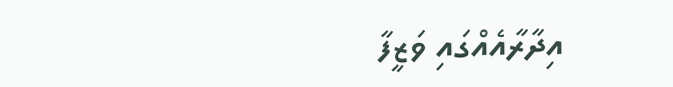އިދާރާއެއްގައި ވަޒީފާ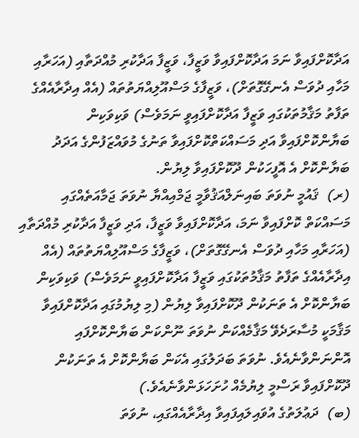އަދާކޮށްފައިވާ ނަމަ އަދާކޮށްފައިވާ ވަޒީފާ، ވަޒީފާ އަދާކުރި މުއްދަތާއި (އަހަރާއި މަހާއި ދުވަސް އެނގޭގޮތަށް)، ވަޒީފާގެ މަސްއޫލިއްޔަތުތައް (އެއް އިދާރާއެއްގެ ތަފާތު މަޤާމުތަކުގައި ވަޒީފާ އަދާކޮށްފައިވީ ނަމަވެސް) ވަކިވަކިން ބަޔާންކޮށްފައިވާ އަދި މަސައްކަތްކޮށްފައިވާ ތަނުގެ މުވައްޒަފުންގެ އަދަދު ބަޔާންކޮށް އެ އޮފީހަކުން ދޫކޮށްފައިވާ ލިޔުން.
(ރ)  ޤައުމީ ނުވަތަ ބައިނަލްއަޤުވާމީ ޖަމްއިއްޔާ ނުވަތަ ޖަމާއަތެއްގައި މަސައްކަތް ކޮށްފައިވާ ނަމަ، އަދާކޮށްފައިވާ ވަޒީފާ، އަދި ވަޒީފާ އަދާކުރި މުއްދަތާއި (އަހަރާއި މަހާއި ދުވަސް އެނގޭގޮތަށް)، ވަޒީފާގެ މަސްއޫލިއްޔަތުތައް (އެއް އިދާރާއެއްގެ ތަފާތު މަޤާމުތަކުގައި ވަޒީފާ އަދާކޮށްފައިވީ ނަމަވެސް) ވަކިވަކިން ބަޔާންކޮށް އެ ތަނަކުން ދޫކޮށްފައިވާ ލިޔުން (މި ލިޔުމުގައި އަދާކޮށްފައިވާ މަޤާމަކީ މުސާރަދެވޭ މަޤާމެއްކަން ނުވަތަ ނޫންކަން ބަޔާންކޮށްފައި އޮންނަންވާނެއެވެ. ނުވަތަ ބަދަލުގައި އެކަން ބަޔާންކޮށް އެ ތަނަކުން ދޫކޮށްފައިވާ ރަސްމީ ލިޔުމެއް ހުށަހަޅަންވާނެއެވެ.)
(ބ)  ދަޢުލަތުގެ އުވައިލައިފައިވާ އިދާރާއެއްގައި، ނުވަތަ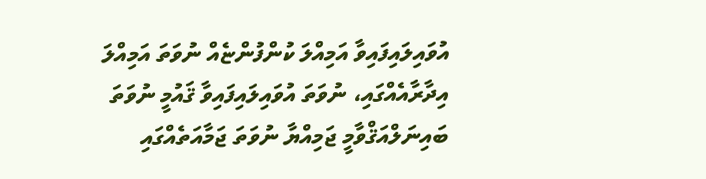އުވައިލައިފައިވާ އަމިއްލަ ކުންފުންޏެއް ނުވަތަ އަމިއްލަ އިދާރާއެއްގައި، ނުވަތަ އުވައިލައިފައިވާ ޤައުމީ ނުވަތަ ބައިނަލްއަޤްވާމީ ޖަމިއްޔާ ނުވަތަ ޖަމާއަތެއްގައި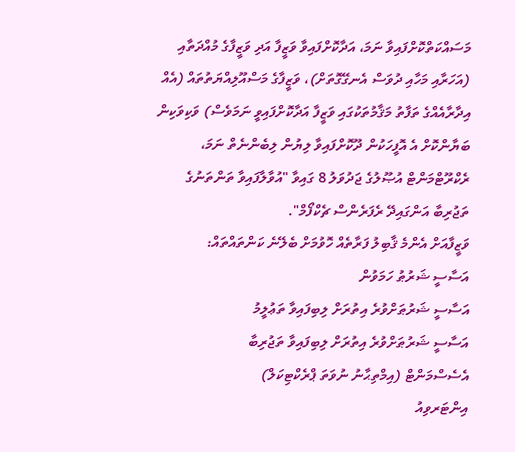މަސައްކަތްކޮށްފައިވާ ނަމަ، އަދާކޮށްފައިވާ ވަޒީފާ އަދި ވަޒީފާގެ މުއްދަތާއި (އަހަރާއި މަހާއި ދުވަސް އެނގޭގޮތަށް)، ވަޒީފާގެ މަސްއޫލިއްޔަތުތައް (އެއް އިދާރާއެއްގެ ތަފާތު މަޤާމުތަކުގައި ވަޒީފާ އަދާކޮށްފައިވީ ނަމަވެސް) ވަކިވަކިން ބަޔާންކޮށް އެ އޮފީހަކުން ދޫކޮށްފައިވާ ލިޔުން ލިބެންނެތް ނަމަ، ރެކްރޫޓްމަންޓް އުޞޫލުގެ ޖަދުވަލު 8 ގައިވާ "އުވާލާފައިވާ ތަންތަނުގެ ތަޖުރިބާ އަންގައިދޭ ރެފަރެންސް ޗެކްފޯމް".
ވަޒީފާއަށް އެންމެ ޤާބިލު ފަރާތެއް ހޮވުމަށް ބެލޭނެ ކަންތައްތައް:
އަސާސީ ޝަރުޠު ހަމަވުން
އަސާސީ ޝަރުޠަށްވުރެ އިތުރަށް ލިބިފައިވާ ތަޢުލީމު
އަސާސީ ޝަރުޠަށްވުރެ އިތުރަށް ލިބިފައިވާ ތަޖުރިބާ
އެސެސްމަންޓް (އިމްތިޙާނު ނުވަތަ ޕްރެކްޓިކަލް)
އިންޓަރވިއު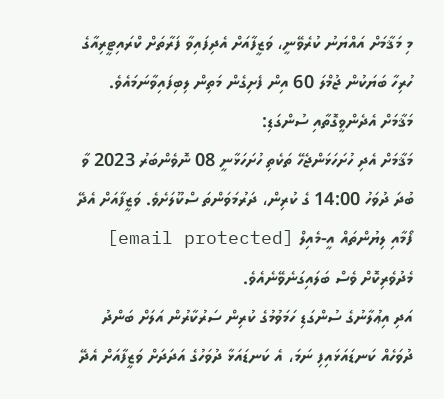މި މަޤާމަށް އައްޔަނު ކުރެވޭނީ، ވަޒީފާއަށް އެދިފައިވާ ފަރާތަށް ކްރައިޓީރިއާގެ ހުރިހާ ބަޔަކުން ޖުމްލަ 60 އިން ފެށިގެން މަތިން ލިބިފައިވާނަމައެވެ.
މަޤާމަށް އެދެންވީގޮތާއި ސުންގަޑި:
މަޤާމަށް އެދި ހުށަހަޅަންޖެހޭ ތަކެތި ހުށަހަޅާނީ 08 ނޮވެންބަރު 2023 ވާ ބުދަ ދުވަހު 14:00 ގެ ކުރިން، ދަރުމަވަންތަ ސްކޫލަށެވެ. ވަޒީފާއަށް އެދޭ ފޯމާއި ލިޔުންތައް އީ-މެއިލް [email protected] މެދުވެރިކޮށް ވެސް ބަލައިގަނެވޭނެއެވެ.
އަދި އިޢުލާނުގެ ސުންގަޑި ހަމަވުމުގެ ކުރިން ސަރުކާރުން އަލަށް ބަންދު ދުވަހެއް ކަނޑައަޅައިފި ނަމަ، އެ ކަނޑައަޅާ ދުވަހުގެ އަދަދަށް ވަޒީފާއަށް އެދޭ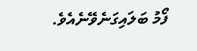ފޯމު ބަލައިގަނެވޭނެއެވެ.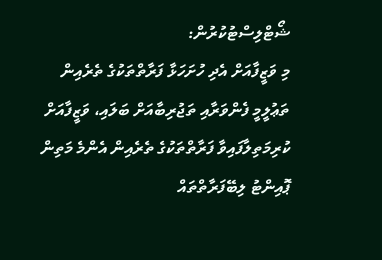ޝޯޓްލިސްޓުކުރުން:
މި ވަޒީފާއަށް އެދި ހުށަހަޅާ ފަރާތްތަކުގެ ތެރެއިން ތަޢުލީމީ ފެންވަރާއި ތަޖުރިބާއަށް ބަލައި، ވަޒީފާއަށް ކުރިމަތިލާފައިވާ ފަރާތްތަކުގެ ތެރެއިން އެންމެ މަތިން ޕޮއިންޓު ލިބޭފަރާތްތައް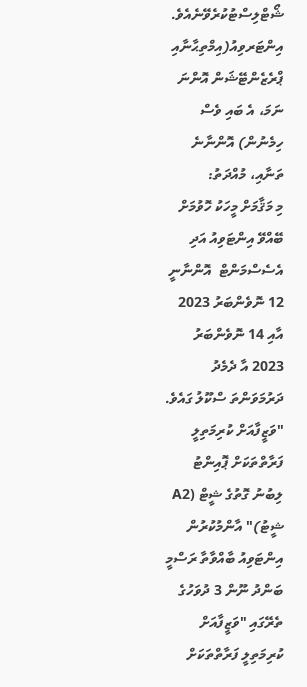ޝޯޓްލިސްޓުކުރެވޭނެއެވެ.
އިންޓަރވިއު(އިމްތިޙާނާއި ޕްރެޒެންޓޭޝަން އޮންނަ ނަމަ، އެ ބައި ވެސް ހިމެނުން) އޮންނާނެ ތަނާއި، މުއްދަތު:
މި މަޤާމަށް މީހަކު ހޮވުމަށް ބޭއްވޭ އިންޓަވިއު އަދި އެސެސްމަންޓް  އޮންނާނީ 12 ނޮވެންބަރު 2023 އާއި 14 ނޮވެންބަރު 2023 އާ ދެމެދު ދަރުމަވަންތަ ސްކޫލު ގައެވެ.
"ވަޒީފާއަށް ކުރިމަތިލީ ފަރާތްތަކަށް ޕޮއިންޓު ލިބުނު ގޮތުގެ ޝީޓް (A2 ޝީޓު)" އާންމުކުރުން
އިންޓަވިއު ބާއްވާތާ ރަސްމީ ބަންދު ނޫން 3 ދުވަހުގެ ތެރޭގައި "ވަޒީފާއަށް ކުރިމަތިލީ ފަރާތްތަކަށް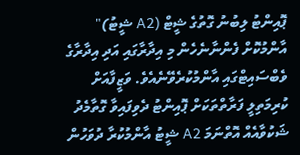ޕޮއިންޓު ލިބުނު ގޮތުގެ ޝީޓް (A2 ޝީޓު)" އާންމުކޮށް ފެންނާނެހެން މި އިދާރާގައި އަދި އިދާރާގެ ވެބްސައިޓްގައި އާންމުކުރެވޭނެއެވެ. ވަޒީފާއަށް ކުރިމަތިލީ ފަރާތްތަކަށް ޕޮއިންޓު ދެވިފައިވާ ގޮތާމެދު ޝަކުވާއެއް އޮތްނަމަ A2 ޝީޓު އާންމުކުރާ ދުވަހުން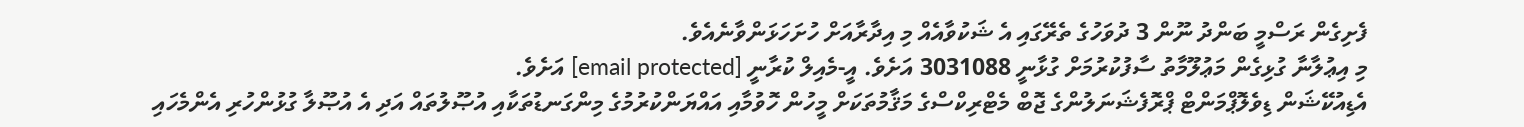ފެށިގެން ރަސްމީ ބަންދު ނޫން 3 ދުވަހުގެ ތެރޭގައި އެ ޝަކުވާއެއް މި އިދާރާއަށް ހުށަހަޅަންވާނެއެވެ.
މި އިޢުލާނާ ގުޅިގެން މަޢުލޫމާތު ސާފުކުރުމަށް ގުޅާނީ 3031088 އަށެވެ. އީ-މެއިލް ކުރާނީ [email protected] އަށެވެ.
އެޑިއުކޭޝަން ޑިވެލޮޕްމަންޓް ޕްރޮފެޝަނަލުންގެ ޖޮބް މެޓްރިކްސްގެ މަޤާމުތަކަށް މީހުން ހޮވުމާއި އައްޔަންކުރުމުގެ މިންގަނޑުތަކާއި އުޞޫލުތައް އަދި އެ އުޞޫލާ ގުޅުންހުރި އެންމެހައި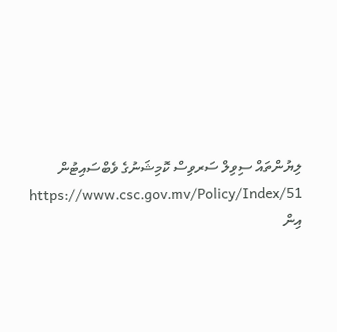ލިޔުންތައް ސިވިލް ސަރވިސް ކޮމިޝަނުގެ ވެބްސައިޓުން https://www.csc.gov.mv/Policy/Index/51 އިން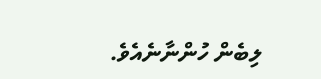ލިބެން ހުންނާނެއެވެ.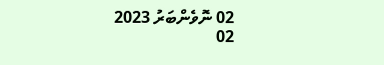02 ނޮވެންބަރު 2023
02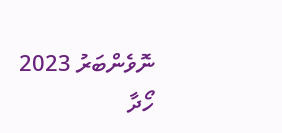ނޮވެންބަރު 2023
ހޯދާ